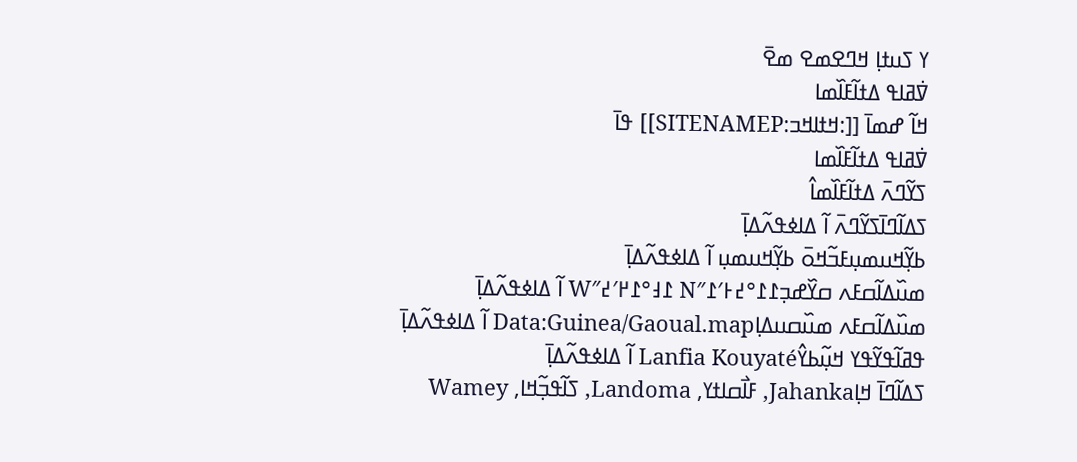ߌ ߖߎߙߊ߲ ߞߣߐߘߐ ߘߐ߫
ߜ߭ߥߊߟ ߡߙߊ߬ߓߊ߰ߘߊ
ߞߊ߬ ߝߘߊ߫ [[:ߞߙߊߞߏ:SITENAMEP]] ߟߊ߫
ߜ߭ߥߊߟ ߡߙߊ߬ߓߊ߰ߘߊ
ߖߌ߬ߣߍ߫ ߡߙߊ߬ߓߊ߰ߘߊ߮
ߖߡߊ߬ߣߊ߫ߖߌ߬ߣߍ߫ ߊ߬ ߡߊߦߟߍ߬ߡߊ߲߫
ߕߌ߲߬ߞߎߘߎ߲ߓߏ߬ߞߋ߫ ߕߌ߲߬ߞߎߘߎ߲ ߊ߬ ߡߊߦߟߍ߬ߡߊ߲߫
ߘߎ߰ߡߊ߬ߛߓߍ ߛߌ߰ߝߏ߲߁߁°߄߅′߁″N ߁߃°߁߂′߄″W ߊ߬ ߡߊߦߟߍ߬ߡߊ߲߫
ߘߎ߰ߡߊ߬ߛߓߍ ߘߎ߰ߛߎߡߊ߲Data:Guinea/Gaoual.map ߊ߬ ߡߊߦߟߍ߬ߡߊ߲߫
ߟߥߊ߬ߟߌ߬ߟߌ ߞߎ߲߬ߕߌ߮Lanfia Kouyaté ߊ߬ ߡߊߦߟߍ߬ߡߊ߲߫
ߖߡߊ߬ߣߊ߫ ߞߊ߲Jahanka, ߓߊ߯ߛߊߙߌ, Landoma, ߖߊ߬ߟߏ߲߬ߞߊ, Wamey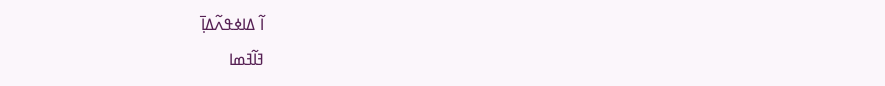ߊ߬ ߡߊߦߟߍ߬ߡߊ߲߫
ߔߊ߬ߔߘߊ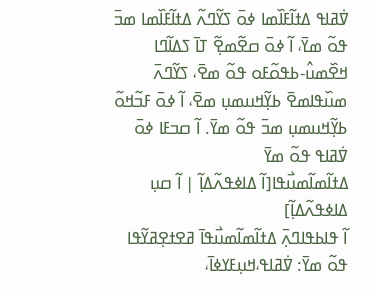ߜ߭ߥߊߟ ߡߙߊ߬ߓߊ߰ߘߊ ߦߋ߫ ߖߌ߬ߣߍ߬ ߡߙߊ߬ߓߊ߰ߘߊ ߘߏ߫ ߟߋ߬ ߘߌ߫، ߊ߬ ߦߋ߫ ߛߐ߬ߘߐ߲߬ ߠߊ߫ ߖߡߊ߬ߣߊ ߞߐ߰ߘߎ߮-ߕߟߋ߬ߓߋ ߟߋ߬ ߘߐ߫، ߖߌ߬ߣߍ߫ ߘߎ߰ߟߊߘߐ߫ ߕߌ߲߬ߞߎߘߎ߲ ߘߐ߫، ߊ߬ ߦߋ߫ ߓߏ߬ߞߋ߬ ߕߌ߲߬ߞߎߘߎ߲ ߘߏ߫ ߟߋ߬ ߘߌ߫. ߊ߬ ߛߏߓߊ ߦߋ߫ ߜ߭ߥߊߟ ߟߋ߬ ߘߌ߫
ߡߙߊ߬ߘߊ߬ߘߎ߯ߟߊ[ߊ߬ ߡߊߦߟߍ߬ߡߊ߲߬ | ߊ߬ ߛߎ߲ ߡߊߦߟߍ߬ߡߊ߲߬]
ߊ߬ ߟߊߕߟߊߣߍ߲߫ ߡߙߊ߬ߘߊ߬ߘߎ߯ߟߊ߫ ߥߐߙߐ߲ߥߌ߬ߟߊ ߟߋ߬ ߘߌ߫: ߜ߭ߥߊߟ،ߞߎ߲ߓߌߦߊ߫،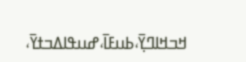ߞߏߞߊߣߌ߲߫،ߕߎߓߊ߫،ߝߎߟߊߡߏߙߌ߫،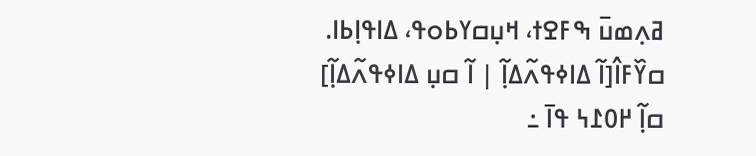ߥߍ߲ߘߎ߫ ߒߓߐߙ، ߞߎ߲ߛߌߕߋߟ، ߡߊߟߊ߲ߕߊ.
ߛߌ߰ߓߊ߮[ߊ߬ ߡߊߦߟߍ߬ߡߊ߲߬ | ߊ߬ ߛߎ߲ ߡߊߦߟߍ߬ߡߊ߲߬]
ߛߊ߲߬ ߂߀߁߆ ߟߊ߫ ߸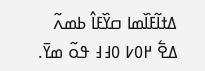ߡߙߊ߬ߓߊ߰ߘߊ ߛߌ߰ߓߊ߮ ߕߘߍ߬ ߡߐ߱ ߂߀߇ ߀߃߃ ߟߋ߬ ߘߌ߫.